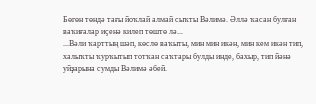Бөгөн төндә тағы йоҡлай алмай сыҡты Вәлимә. Әллә ҡасан булған ваҡиғалар иҫенә килеп төштө лә...
...Вәли ҡарттың шәп, көслө ваҡыты, мин мин икән, мин кем икән тип, халыҡты ҡурҡытып тотҡан саҡтары булды инде, бахыр, тип йәнә уйҙарына сумды Вәлимә әбей.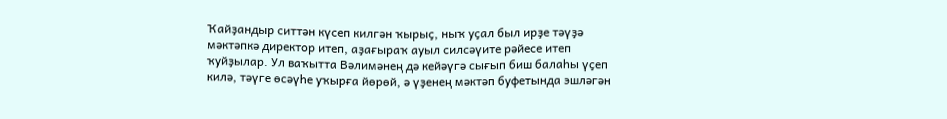Ҡайҙандыр ситтән күсеп килгән ҡырыҫ, ныҡ уҫал был ирҙе тәүҙә мәктәпкә директор итеп, аҙағыраҡ ауыл силсәүите рәйесе итеп ҡуйҙылар. Ул ваҡытта Вәлимәнең дә кейәүгә сығып биш балаһы үҫеп килә, тәүге өсәүһе уҡырға йөрөй, ә үҙенең мәктәп буфетында эшләгән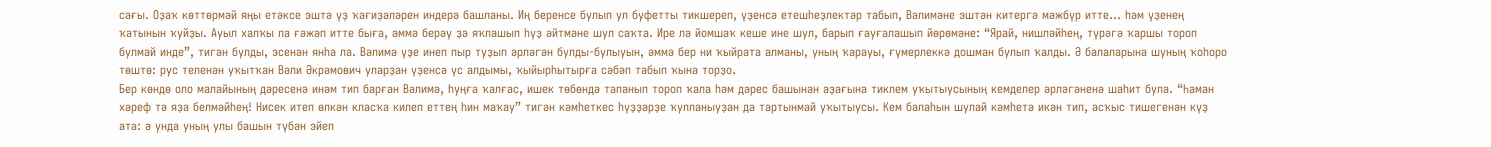сағы. Оҙаҡ көттөрмәй яңы етәксе эштә үҙ ҡағиҙәләрен индерә башланы. Иң беренсе булып ул буфетты тикшереп, үҙенсә етешһеҙлектәр табып, Вәлимәне эштән китергә мәжбүр итте... һәм үҙенең ҡатынын ҡуйҙы. Ауыл халҡы ла ғәжәп итте быға, әммә берәү ҙә яҡлашып һүҙ әйтмәне шул саҡта. Ире лә йомшаҡ кеше ине шул, барып ғауғалашып йөрөмәне: “Ярай, нишләйһең, түрәгә ҡаршы тороп булмай инде”, тигән булды, эсенән янһа ла. Вәлимә үҙе инеп пыр туҙып әрләгән булды-булыуын, әммә бер ни ҡыйрата алманы, уның ҡарауы, ғүмерлеккә дошман булып ҡалды. Ә балаларына шуның ҡоһоро төштө: рус теленән уҡытҡан Вәли Әкрәмович уларҙан үҙенсә үс алдымы, ҡыйырһытырға сәбәп табып ҡына торҙо.
Бер көндө оло малайының дәресенә инәм тип барған Вәлимә, һуңға ҡалғас, ишек төбөндә тапанып тороп ҡала һәм дәрес башынан аҙағына тиклем уҡытыусының кемделер әрләгәненә шаһит була. “Һаман хәреф тә яҙа белмәйһең! Нисек итеп өлкән класҡа килеп еттең һин маҡау” тигән кәмһеткес һүҙҙәрҙе ҡулланыуҙан да тартынмай уҡытыусы. Кем балаһын шулай кәмһетә икән тип, асҡыс тишегенән күҙ ата: ә унда уның улы башын түбән эйеп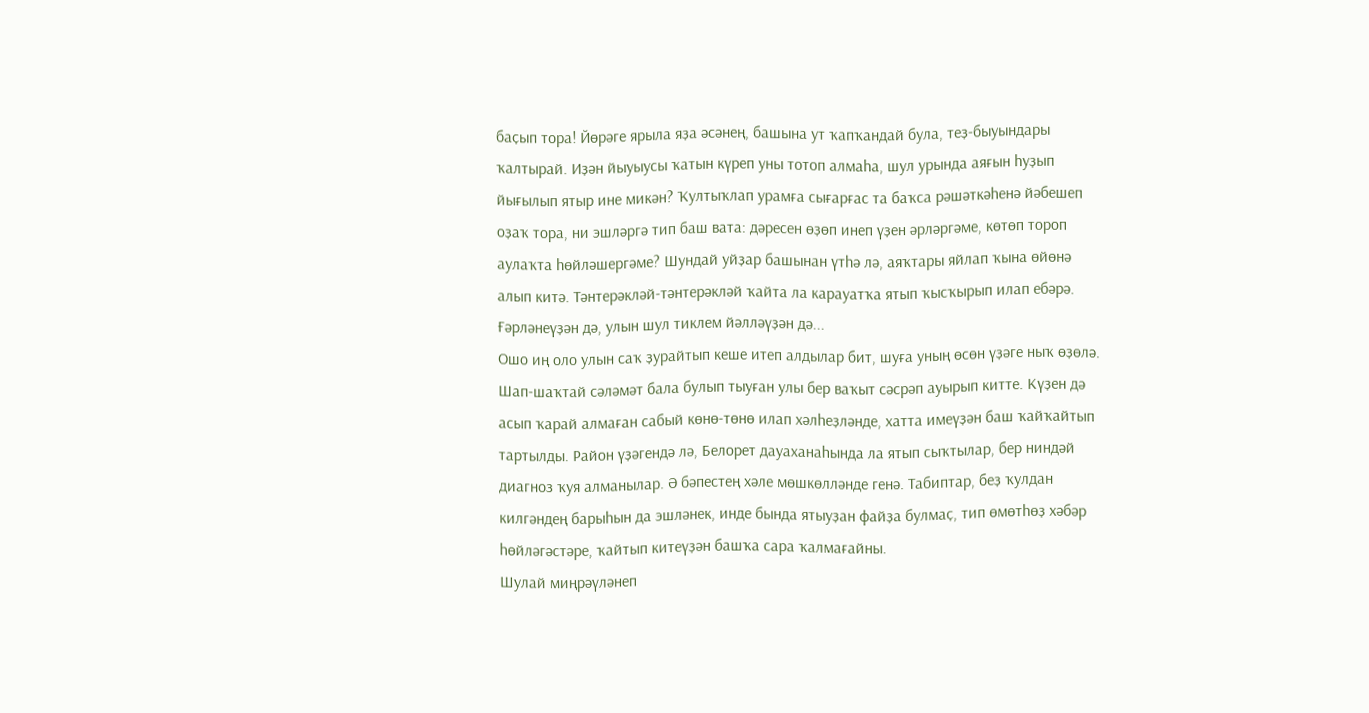баҫып тора! Йөрәге ярыла яҙа әсәнең, башына ут ҡапҡандай була, теҙ-быуындары ҡалтырай. Иҙән йыуыусы ҡатын күреп уны тотоп алмаһа, шул урында аяғын һуҙып йығылып ятыр ине микән? Ҡултыҡлап урамға сығарғас та баҡса рәшәткәһенә йәбешеп оҙаҡ тора, ни эшләргә тип баш вата: дәресен өҙөп инеп үҙен әрләргәме, көтөп тороп аулаҡта һөйләшергәме? Шундай уйҙар башынан үтһә лә, аяҡтары яйлап ҡына өйөнә алып китә. Тәнтерәкләй-тәнтерәкләй ҡайта ла карауатҡа ятып ҡысҡырып илап ебәрә. Ғәрләнеүҙән дә, улын шул тиклем йәлләүҙән дә...
Ошо иң оло улын саҡ ҙурайтып кеше итеп алдылар бит, шуға уның өсөн үҙәге ныҡ өҙөлә. Шап-шаҡтай сәләмәт бала булып тыуған улы бер ваҡыт сәсрәп ауырып китте. Күҙен дә асып ҡарай алмаған сабый көнө-төнө илап хәлһеҙләнде, хатта имеүҙән баш ҡайҡайтып тартылды. Район үҙәгендә лә, Белорет дауаханаһында ла ятып сыҡтылар, бер ниндәй диагноз ҡуя алманылар. Ә бәпестең хәле мөшкөлләнде генә. Табиптар, беҙ ҡулдан килгәндең барыһын да эшләнек, инде бында ятыуҙан файҙа булмаҫ, тип өмөтһөҙ хәбәр һөйләгәстәре, ҡайтып китеүҙән башҡа сара ҡалмағайны.
Шулай миңрәүләнеп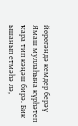йөрөгәндә кемдер берәү Ямаш муллаһына күрһәтеп ҡара тип кәңәш бирә. Бик ышанып етмәһә лә,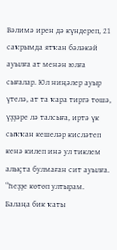Вәлимә ирен дә күндереп, 21 саҡрымда ятҡан бәләкәй ауылға ат менән юлға сығалар. Юл ниңәлер ауыр үтелә, ат та ҡара тиргә төшә, үҙҙәре лә талсыға, иртә үк сыҡҡан кешеләр кисләтеп кенә килеп инә ул тиклем алыҫта булмаған сит ауылға.
“Һеҙҙе көтөп ултырам. Балаңа бик ҡаты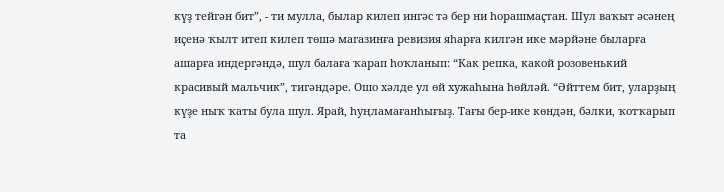күҙ тейгән бит”, - ти мулла, былар килеп ингәс тә бер ни һорашмаҫтан. Шул ваҡыт әсәнең иҫенә ҡылт итеп килеп төшә магазинға ревизия яһарға килгән ике мәрйәне быларға ашарға индергәндә, шул балаға ҡарап һоҡланып: “Как репка, какой розовенький красивый мальчик”, тигәндәре. Ошо хәлде ул өй хужаһына һөйләй. “Әйттем бит, уларҙың күҙе ныҡ ҡаты була шул. Ярай, һуңламағанһығыҙ. Тағы бер-ике көндән, бәлки, ҡотҡарып та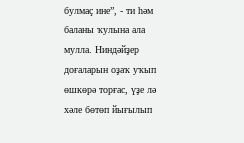булмаҫ ине”, - ти һәм баланы ҡулына ала мулла. Ниндәйҙер доғаларын оҙаҡ уҡып өшкөрә торғас, үҙе лә хәле бөтөп йығылып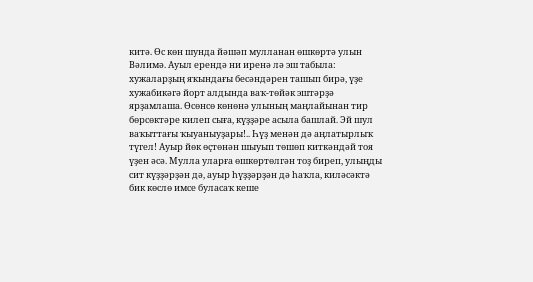китә. Өс көн шунда йәшәп мулланан өшкөртә улын Вәлимә. Ауыл ерендә ни иренә лә эш табыла: хужаларҙың яҡындағы бесәндәрен ташып бирә, үҙе хужабикәгә йорт алдында ваҡ-төйәк эштәрҙә ярҙамлаша. Өсөнсө көнөнә улының маңлайынан тир бөрсөктәре килеп сыға, күҙҙәре асыла башлай. Эй шул ваҡыттағы ҡыуаныуҙары!.. Һүҙ менән дә аңлатырлыҡ түгел! Ауыр йөк өҫтөнән шыуып төшөп киткәндәй тоя үҙен әсә. Мулла уларға өшкөртөлгән тоҙ биреп, улыңды сит күҙҙәрҙән дә, ауыр һүҙҙәрҙән дә һаҡла, киләсәктә бик көслө имсе буласаҡ кеше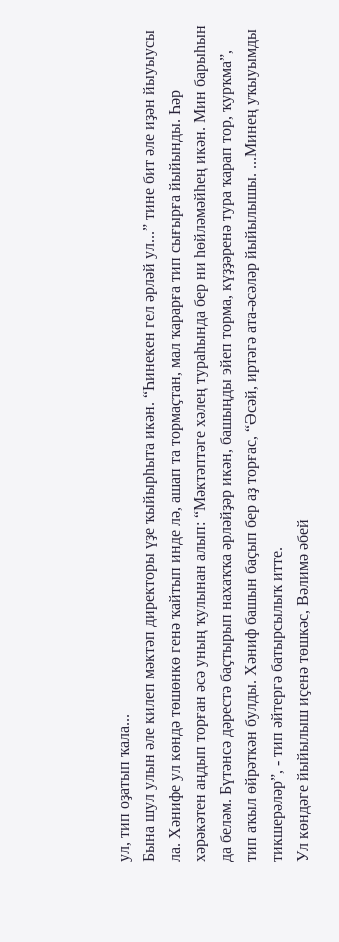ул, тип оҙатып ҡала...
Бына шул улын әле килеп мәктәп директоры үҙе ҡыйырһыта икән. “Һинекен гел әрләй ул...” тине бит әле иҙән йыуыусы ла. Хәнифе ул көндә төшөнкө генә ҡайтып инде лә, ашап та тормаҫтан, мал ҡарарға тип сығырға йыйынды. Һәр хәрәкәтен аңдып торған әсә уның ҡулынан алып: “Мәктәптәге хәлең тураһында бер ни һөйләмәйһең икән. Мин барыһын да беләм. Бүтәнсә дәрестә баҫтырып нахаҡҡа әрләйҙәр икән, башыңды эйеп торма, күҙҙәренә тура ҡарап тор, ҡурҡма”, тип аҡыл өйрәткән булды. Хәниф башын баҫып бер аҙ торғас, “Әсәй, иртәгә ата-әсәләр йыйылышы. ...Минең уҡыуымды тикшерәләр”, - тип әйтергә батырсылыҡ итте.
Ул көндәге йыйылыш иҫенә төшкәс, Вәлимә әбей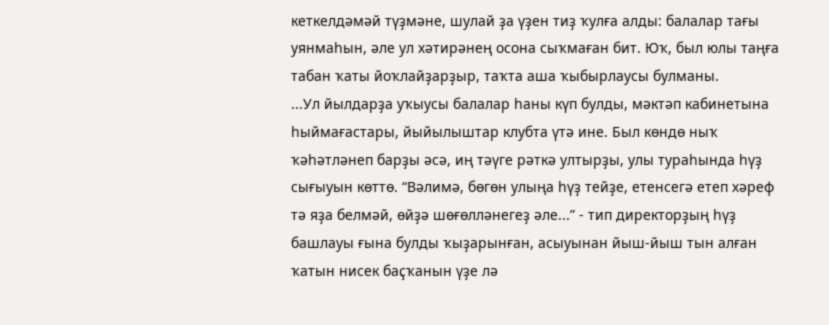кеткелдәмәй түҙмәне, шулай ҙа үҙен тиҙ ҡулға алды: балалар тағы уянмаһын, әле ул хәтирәнең осона сыҡмаған бит. Юҡ, был юлы таңға табан ҡаты йоҡлайҙарҙыр, таҡта аша ҡыбырлаусы булманы.
...Ул йылдарҙа уҡыусы балалар һаны күп булды, мәктәп кабинетына һыймағастары, йыйылыштар клубта үтә ине. Был көндө ныҡ ҡәһәтләнеп барҙы әсә, иң тәүге рәткә ултырҙы, улы тураһында һүҙ сығыуын көттө. “Вәлимә, бөгөн улыңа һүҙ тейҙе, етенсегә етеп хәреф тә яҙа белмәй, өйҙә шөғөлләнегеҙ әле...” - тип директорҙың һүҙ башлауы ғына булды ҡыҙарынған, асыуынан йыш-йыш тын алған ҡатын нисек баҫҡанын үҙе лә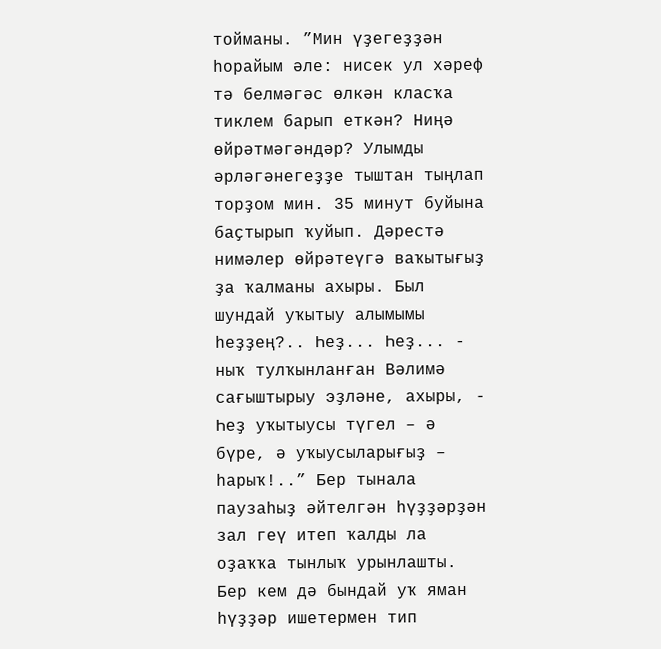тойманы. ”Мин үҙегеҙҙән һорайым әле: нисек ул хәреф тә белмәгәс өлкән класҡа тиклем барып еткән? Ниңә өйрәтмәгәндәр? Улымды әрләгәнегеҙҙе тыштан тыңлап торҙом мин. 35 минут буйына баҫтырып ҡуйып. Дәрестә нимәлер өйрәтеүгә ваҡытығыҙ ҙа ҡалманы ахыры. Был шундай уҡытыу алымымы һеҙҙең?.. Һеҙ... Һеҙ... - ныҡ тулҡынланған Вәлимә сағыштырыу эҙләне, ахыры, - Һеҙ уҡытыусы түгел – ә бүре, ә уҡыусыларығыҙ – һарыҡ!..” Бер тынала паузаһыҙ әйтелгән һүҙҙәрҙән зал геү итеп ҡалды ла оҙаҡҡа тынлыҡ урынлашты. Бер кем дә бындай уҡ яман һүҙҙәр ишетермен тип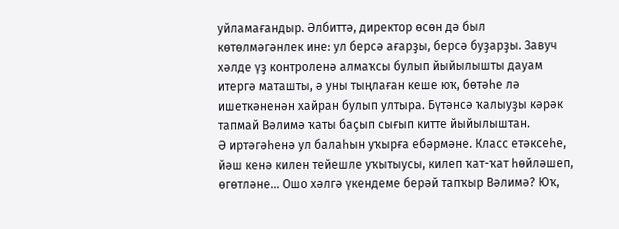уйламағандыр. Әлбиттә, директор өсөн дә был көтөлмәгәнлек ине: ул берсә ағарҙы, берсә буҙарҙы. Завуч хәлде үҙ контроленә алмаҡсы булып йыйылышты дауам итергә маташты, ә уны тыңлаған кеше юҡ, бөтәһе лә ишеткәненән хайран булып ултыра. Бүтәнсә ҡалыуҙы кәрәк тапмай Вәлимә ҡаты баҫып сығып китте йыйылыштан.
Ә иртәгәһенә ул балаһын уҡырға ебәрмәне. Класс етәксеһе, йәш кенә килен тейешле уҡытыусы, килеп ҡат-ҡат һөйләшеп, өгөтләне... Ошо хәлгә үкендеме берәй тапҡыр Вәлимә? Юҡ,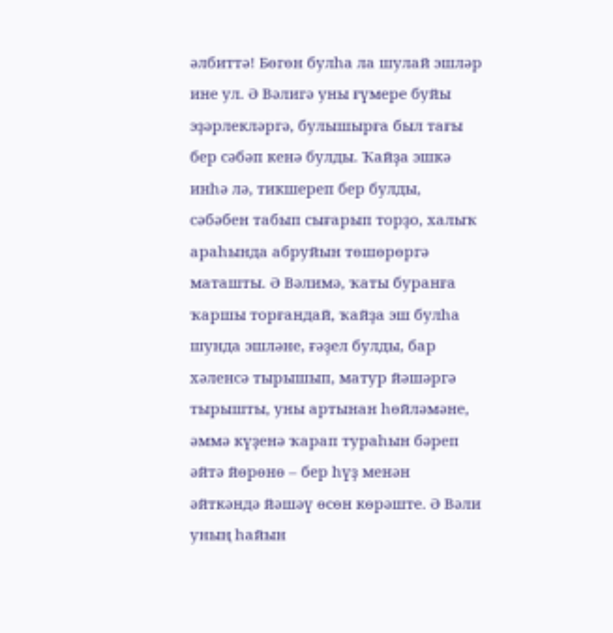әлбиттә! Бөгөн булһа ла шулай эшләр ине ул. Ә Вәлигә уны ғүмере буйы эҙәрлекләргә, булышырға был тағы бер сәбәп кенә булды. Ҡайҙа эшкә инһә лә, тикшереп бер булды, сәбәбен табып сығарып торҙо, халыҡ араһында абруйын төшөрөргә маташты. Ә Вәлимә, ҡаты буранға ҡаршы торғандай, ҡайҙа эш булһа шунда эшләне, ғәҙел булды, бар хәленсә тырышып, матур йәшәргә тырышты, уны артынан һөйләмәне, әммә күҙенә ҡарап тураһын бәреп әйтә йөрөнө – бер һүҙ менән әйткәндә йәшәү өсөн көрәште. Ә Вәли уның һайын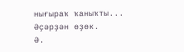нығыраҡ ҡаныҡты...
Әҫәрҙән өҙөк.
Ә.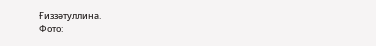Ғиззәтуллина.
Фото: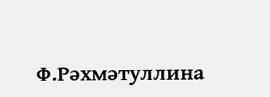Ф.Рәхмәтуллина